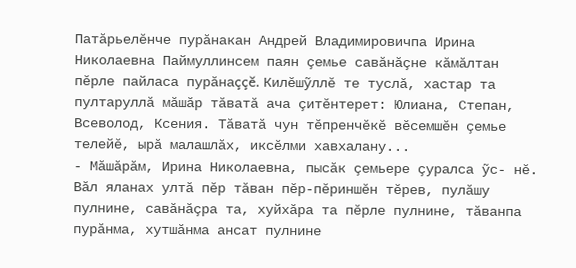Патăрьелĕнче пурăнакан Андрей Владимировичпа Ирина Николаевна Паймуллинсем паян çемье савăнăçне кăмăлтан пĕрле пайласа пурăнаççĕ. Килĕшỹллĕ те туслă, хастар та пултаруллă мăшăр тăватă ача çитĕнтерет: Юлиана, Степан, Всеволод, Ксения. Тăватă чун тĕпренчĕкĕ вĕсемшĕн çемье телейĕ, ырă малашлăх, иксĕлми хавхалану...
- Мăшăрăм, Ирина Николаевна, пысăк çемьере çуралса ỹс- нĕ. Вăл яланах ултă пĕр тăван пĕр-пĕриншĕн тĕрев, пулăшу пулнине, савăнăçра та, хуйхăра та пĕрле пулнине, тăванпа пурăнма, хутшăнма ансат пулнине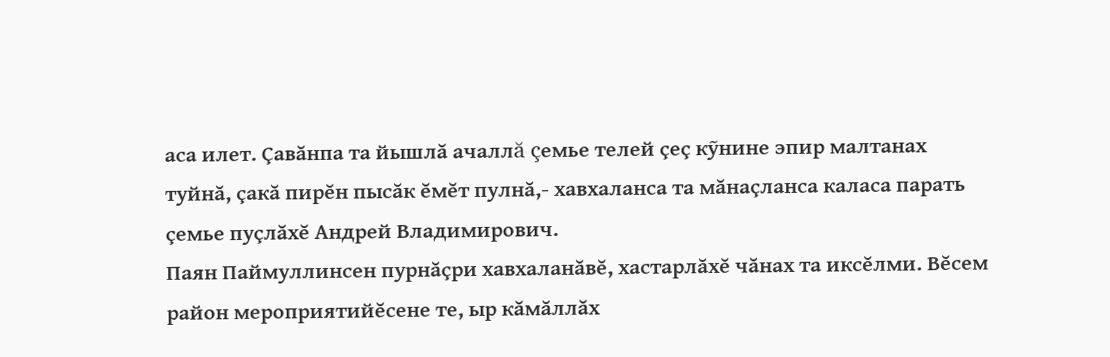аса илет. Çавăнпа та йышлă ачаллă çемье телей çеç кỹнине эпир малтанах туйнă, çакă пирĕн пысăк ĕмĕт пулнă,- хавхаланса та мăнаçланса каласа парать çемье пуçлăхĕ Андрей Владимирович.
Паян Паймуллинсен пурнăçри хавхаланăвĕ, хастарлăхĕ чăнах та иксĕлми. Вĕсем район мероприятийĕсене те, ыр кăмăллăх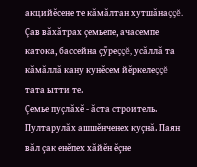акцийĕсене те кăмăлтан хутшăнаççĕ. Çав вăхăтрах çемьепе, ачасемпе катока, бассейна çỹреççĕ, усăллă та кăмăллă кану кунĕсем йĕркелеççĕ тата ытти те.
Çемье пуçлăхĕ - ăста строитель. Пултарулăх ашшĕнченех куçнă. Паян вăл çак енĕпех хăйĕн ĕçне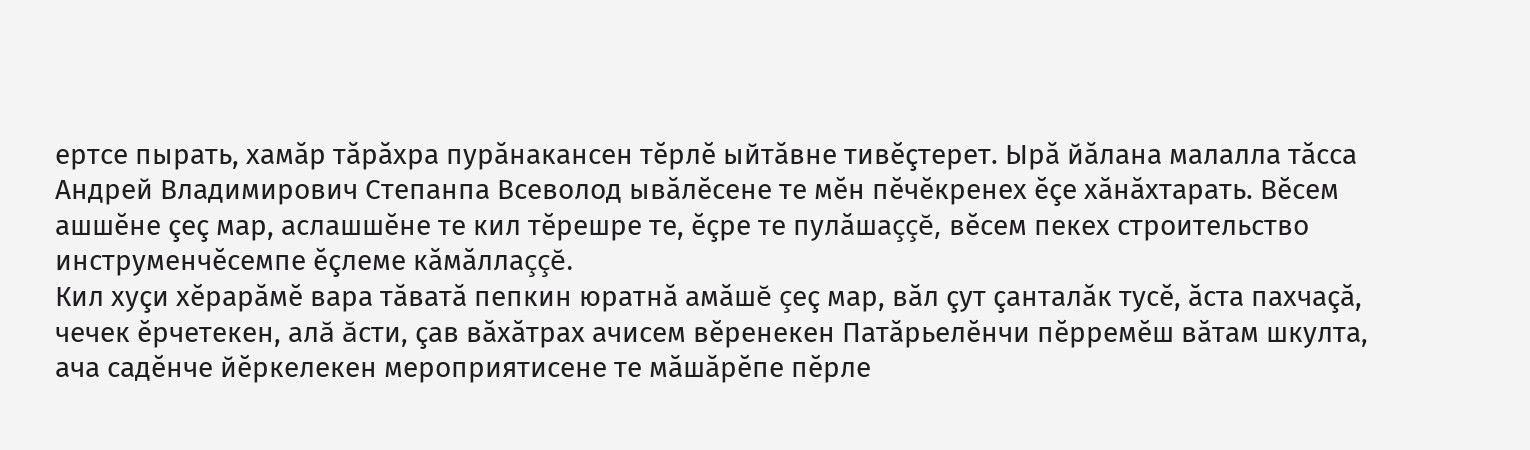ертсе пырать, хамăр тăрăхра пурăнакансен тĕрлĕ ыйтăвне тивĕçтерет. Ырă йăлана малалла тăсса Андрей Владимирович Степанпа Всеволод ывăлĕсене те мĕн пĕчĕкренех ĕçе хăнăхтарать. Вĕсем ашшĕне çеç мар, аслашшĕне те кил тĕрешре те, ĕçре те пулăшаççĕ, вĕсем пекех строительство инструменчĕсемпе ĕçлеме кăмăллаççĕ.
Кил хуçи хĕрарăмĕ вара тăватă пепкин юратнă амăшĕ çеç мар, вăл çут çанталăк тусĕ, ăста пахчаçă, чечек ĕрчетекен, алă ăсти, çав вăхăтрах ачисем вĕренекен Патăрьелĕнчи пĕрремĕш вăтам шкулта, ача садĕнче йĕркелекен мероприятисене те мăшăрĕпе пĕрле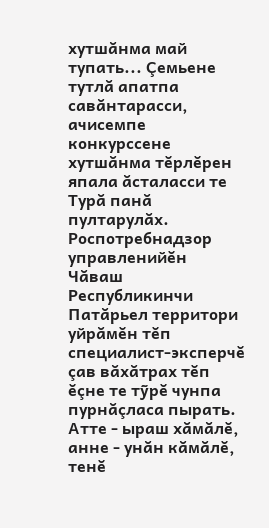хутшăнма май тупать... Çемьене тутлă апатпа савăнтарасси, ачисемпе конкурссене хутшăнма тĕрлĕрен япала ăсталасси те Турă панă пултарулăх. Роспотребнадзор управленийĕн Чăваш Республикинчи Патăрьел территори уйрăмĕн тĕп специалист-эксперчĕ çав вăхăтрах тĕп ĕçне те тỹрĕ чунпа пурнăçласа пырать.
Атте - ыраш хăмăлĕ, анне - унăн кăмăлĕ, тенĕ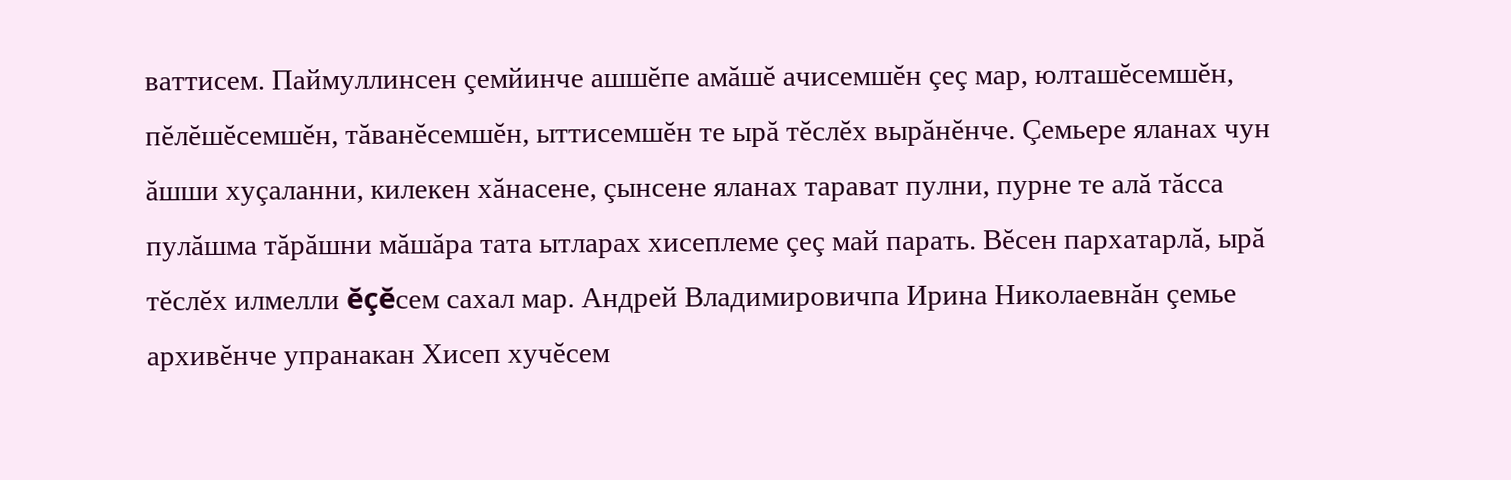ваттисем. Паймуллинсен çемйинче ашшĕпе амăшĕ ачисемшĕн çеç мар, юлташĕсемшĕн, пĕлĕшĕсемшĕн, тăванĕсемшĕн, ыттисемшĕн те ырă тĕслĕх вырăнĕнче. Çемьере яланах чун ăшши хуçаланни, килекен хăнасене, çынсене яланах тарават пулни, пурне те алă тăсса пулăшма тăрăшни мăшăра тата ытларах хисеплеме çеç май парать. Вĕсен пархатарлă, ырă тĕслĕх илмелли ĕçĕсем сахал мар. Андрей Владимировичпа Ирина Николаевнăн çемье архивĕнче упранакан Хисеп хучĕсем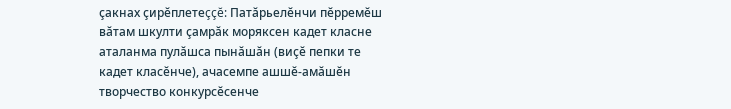çакнах çирĕплетеççĕ: Патăрьелĕнчи пĕрремĕш вăтам шкулти çамрăк моряксен кадет класне аталанма пулăшса пынăшăн (виçĕ пепки те кадет класĕнче), ачасемпе ашшĕ-амăшĕн творчество конкурсĕсенче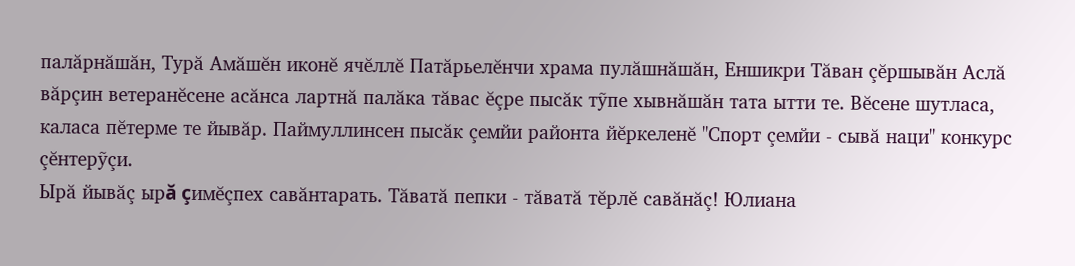палăрнăшăн, Турă Амăшĕн иконĕ ячĕллĕ Патăрьелĕнчи храма пулăшнăшăн, Еншикри Тăван çĕршывăн Аслă вăрçин ветеранĕсене асăнса лартнă палăка тăвас ĕçре пысăк тỹпе хывнăшăн тата ытти те. Вĕсене шутласа, каласа пĕтерме те йывăр. Паймуллинсен пысăк çемйи районта йĕркеленĕ "Спорт çемйи - сывă наци" конкурс çĕнтерỹçи.
Ырă йывăç ырă çимĕçпех савăнтарать. Тăватă пепки - тăватă тĕрлĕ савăнăç! Юлиана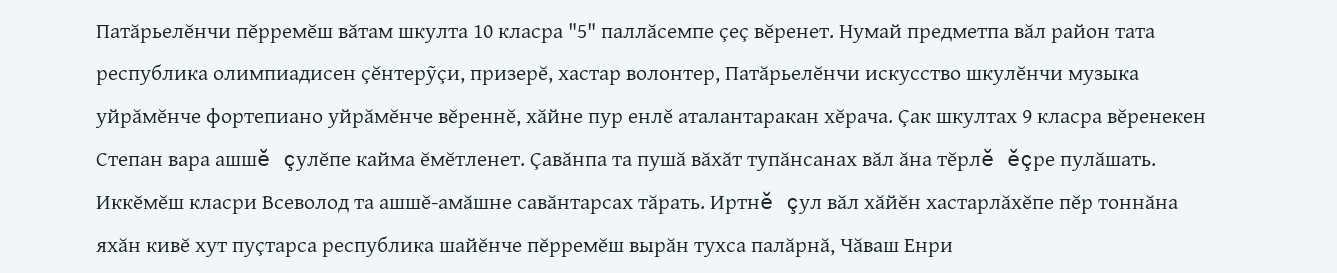Патăрьелĕнчи пĕрремĕш вăтам шкулта 10 класра "5" паллăсемпе çеç вĕренет. Нумай предметпа вăл район тата республика олимпиадисен çĕнтерỹçи, призерĕ, хастар волонтер, Патăрьелĕнчи искусство шкулĕнчи музыка уйрăмĕнче фортепиано уйрăмĕнче вĕреннĕ, хăйне пур енлĕ аталантаракан хĕрача. Çак шкултах 9 класра вĕренекен Степан вара ашшĕ çулĕпе кайма ĕмĕтленет. Çавăнпа та пушă вăхăт тупăнсанах вăл ăна тĕрлĕ ĕçре пулăшать. Иккĕмĕш класри Всеволод та ашшĕ-амăшне савăнтарсах тăрать. Иртнĕ çул вăл хăйĕн хастарлăхĕпе пĕр тоннăна яхăн кивĕ хут пуçтарса республика шайĕнче пĕрремĕш вырăн тухса палăрнă, Чăваш Енри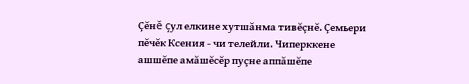Çĕнĕ çул елкине хутшăнма тивĕçнĕ. Çемьери пĕчĕк Ксения - чи телейли. Чиперккене ашшĕпе амăшĕсĕр пуçне аппăшĕпе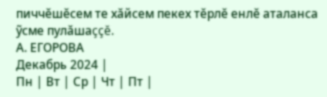пиччĕшĕсем те хăйсем пекех тĕрлĕ енлĕ аталанса ỹсме пулăшаççĕ.
А. ЕГОРОВА
Декабрь 2024 |
Пн | Вт | Ср | Чт | Пт |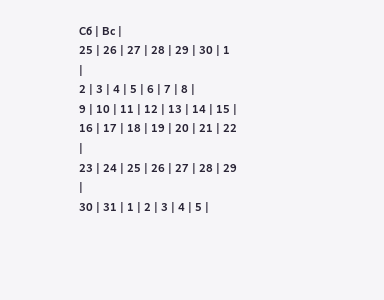Сб | Вс |
25 | 26 | 27 | 28 | 29 | 30 | 1
|
2 | 3 | 4 | 5 | 6 | 7 | 8 |
9 | 10 | 11 | 12 | 13 | 14 | 15 |
16 | 17 | 18 | 19 | 20 | 21 | 22 |
23 | 24 | 25 | 26 | 27 | 28 | 29 |
30 | 31 | 1 | 2 | 3 | 4 | 5 |